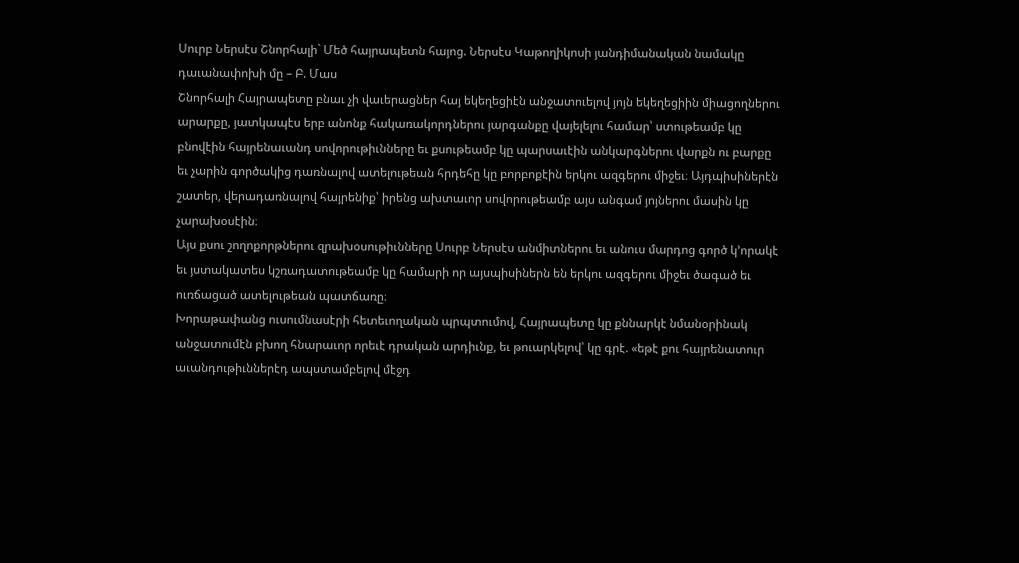Սուրբ Ներսէս Շնորհալի` Մեծ հայրապետն հայոց. Ներսէս Կաթողիկոսի յանդիմանական նամակը դաւանափոխի մը – Բ. Մաս
Շնորհալի Հայրապետը բնաւ չի վաւերացներ հայ եկեղեցիէն անջատուելով յոյն եկեղեցիին միացողներու արարքը, յատկապէս երբ անոնք հակառակորդներու յարգանքը վայելելու համար՝ ստութեամբ կը բնովէին հայրենաւանդ սովորութիւնները եւ քսութեամբ կը պարսաւէին անկարգներու վարքն ու բարքը եւ չարին գործակից դառնալով ատելութեան հրդեհը կը բորբոքէին երկու ազգերու միջեւ։ Այդպիսիներէն շատեր, վերադառնալով հայրենիք՝ իրենց ախտաւոր սովորութեամբ այս անգամ յոյներու մասին կը չարախօսէին։
Այս քսու շողոքորթներու զրախօսութիւնները Սուրբ Ներսէս անմիտներու եւ անուս մարդոց գործ կ՚որակէ եւ յստակատես կշռադատութեամբ կը համարի որ այսպիսիներն են երկու ազգերու միջեւ ծագած եւ ուռճացած ատելութեան պատճառը։
Խորաթափանց ուսումնասէրի հետեւողական պրպտումով, Հայրապետը կը քննարկէ նմանօրինակ անջատումէն բխող հնարաւոր որեւէ դրական արդիւնք, եւ թուարկելով՝ կը գրէ. «եթէ քու հայրենատուր աւանդութիւններէդ ապստամբելով մէջդ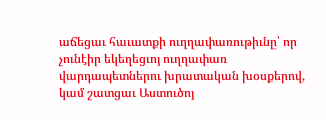աճեցաւ հաւատքի ուղղափառութիւնը՝ որ չունէիր եկեղեցւոյ ուղղափառ վարդապետներու խրատական խօսքերով, կամ շատցաւ Աստուծոյ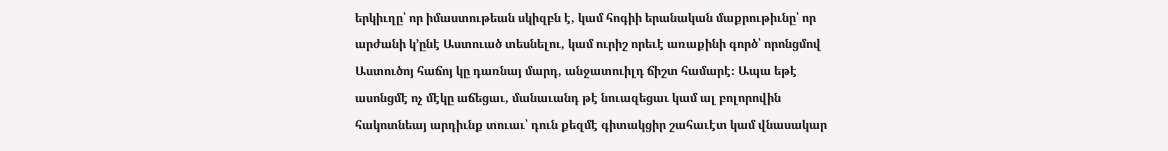երկիւղը՝ որ իմաստութեան սկիզբն է, կամ հոգիի երանական մաքրութիւնը՝ որ արժանի կ՚ընէ Աստուած տեսնելու, կամ ուրիշ որեւէ առաքինի գործ՝ որոնցմով Աստուծոյ հաճոյ կը դառնայ մարդ, անջատուիլդ ճիշտ համարէ։ Ապա եթէ ասոնցմէ ոչ մէկը աճեցաւ, մանաւանդ թէ նուազեցաւ կամ ալ բոլորովին հակոտնեայ արդիւնք տուաւ՝ դուն քեզմէ գիտակցիր շահաւէտ կամ վնասակար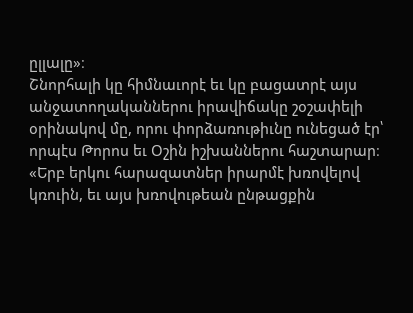ըլլալը»։
Շնորհալի կը հիմնաւորէ եւ կը բացատրէ այս անջատողականներու իրավիճակը շօշափելի օրինակով մը, որու փորձառութիւնը ունեցած էր՝ որպէս Թորոս եւ Օշին իշխաններու հաշտարար։ «Երբ երկու հարազատներ իրարմէ խռովելով կռուին, եւ այս խռովութեան ընթացքին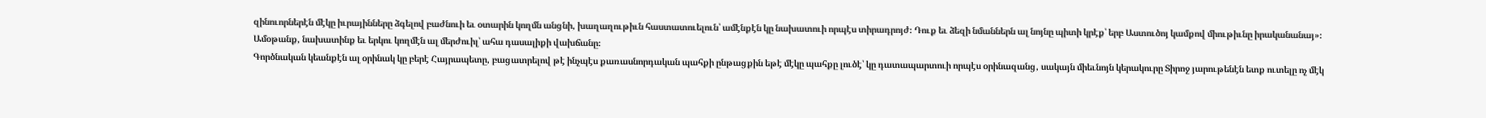զինուորներէն մէկը իւրայինները ձգելով բաժնուի եւ օտարին կողմն անցնի, խաղաղութիւն հաստատուելուն՝ ամէնքէն կը նախատուի որպէս տիրադրոյժ։ Դուք եւ ձեզի նմաններն ալ նոյնը պիտի կրէք՝ երբ Աստուծոյ կամքով միութիւնը իրականանայ»։
Ամօթանք, նախատինք եւ երկու կողմէն ալ մերժուիլ՝ ահա դասալիքի վախճանը։
Գործնական կեանքէն ալ օրինակ կը բերէ Հայրապետը, բացատրելով թէ ինչպէս քառասնորդական պահքի ընթացքին եթէ մէկը պահքը լուծէ՝ կը դատապարտուի որպէս օրինազանց, սակայն միեւնոյն կերակուրը Տիրոջ յարութենէն ետք ուտելը ոչ մէկ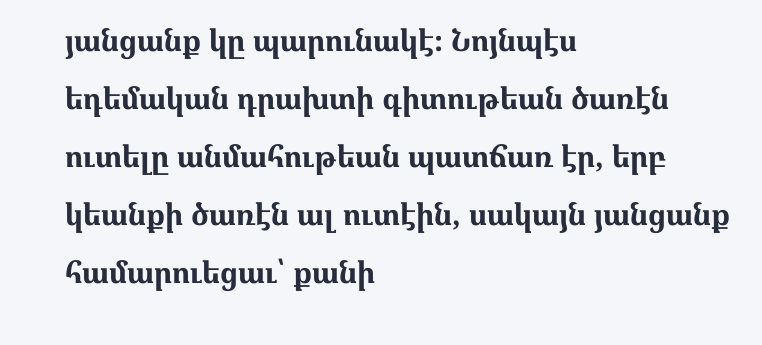յանցանք կը պարունակէ։ Նոյնպէս եդեմական դրախտի գիտութեան ծառէն ուտելը անմահութեան պատճառ էր, երբ կեանքի ծառէն ալ ուտէին, սակայն յանցանք համարուեցաւ՝ քանի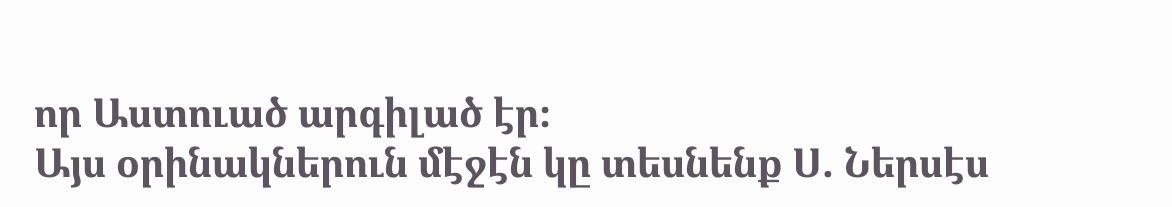որ Աստուած արգիլած էր։
Այս օրինակներուն մէջէն կը տեսնենք Ս. Ներսէս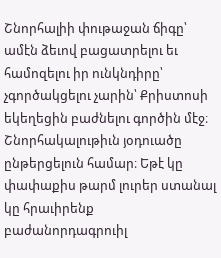Շնորհալիի փութաջան ճիգը՝ ամէն ձեւով բացատրելու եւ համոզելու իր ունկնդիրը՝ չգործակցելու չարին՝ Քրիստոսի եկեղեցին բաժնելու գործին մէջ։
Շնորհակալութիւն յօդուածը ընթերցելուն համար։ Եթէ կը փափաքիս թարմ լուրեր ստանալ կը հրաւիրենք բաժանորդագրուիլ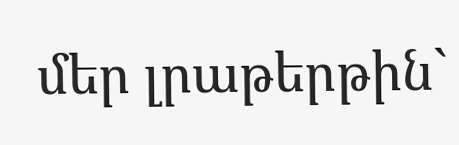մեր լրաթերթին`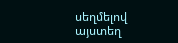սեղմելով այստեղ